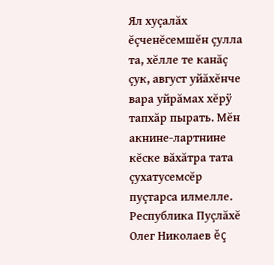Ял хуçалăх ĕçченĕсемшĕн çулла та, хĕлле те канăç çук, август уйăхĕнче вара уйрăмах хĕрÿ тапхăр пырать. Мĕн акнине-лартнине кĕске вăхăтра тата çухатусемсĕр пуçтарса илмелле.
Республика Пуçлăхĕ Олег Николаев ĕç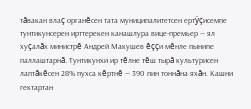тăвакан влаç органĕсен тата муниципалитетсен ертÿçисемпе тунтикунсерен ирттерекен канашлура вице-премьер — ял хуçалăх министрĕ Андрей Макушев ĕççи мĕнле пынипе паллаштарнă. Тунтикунхи ир тĕлне тĕш тырă культурисен лаптăкĕсен 28% пухса кĕртнĕ — 390 пин тоннăна яхăн. Кашни гектартан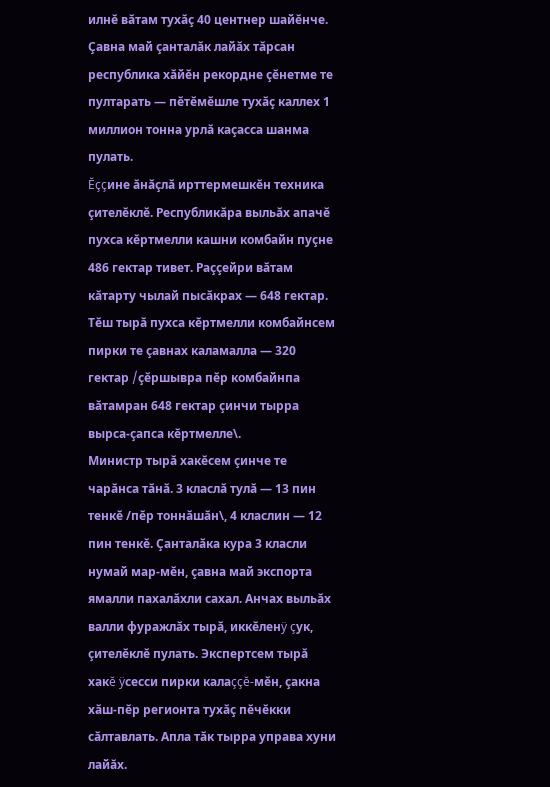илнĕ вăтам тухăç 40 центнер шайĕнче. Çавна май çанталăк лайăх тăрсан республика хăйĕн рекордне çĕнетме те пултарать — пĕтĕмĕшле тухăç каллех 1 миллион тонна урлă каçасса шанма пулать.
Ĕççине ăнăçлă ирттермешкĕн техника çителĕклĕ. Республикăра выльăх апачĕ пухса кĕртмелли кашни комбайн пуçне 486 гектар тивет. Раççейри вăтам кăтарту чылай пысăкрах — 648 гектар. Тĕш тырă пухса кĕртмелли комбайнсем пирки те çавнах каламалла — 320 гектар /çĕршывра пĕр комбайнпа вăтамран 648 гектар çинчи тырра вырса-çапса кĕртмелле\.
Министр тырă хакĕсем çинче те чарăнса тăнă. 3 класлă тулă — 13 пин тенкĕ /пĕр тоннăшăн\, 4 класлин — 12 пин тенкĕ. Çанталăка кура 3 класли нумай мар-мĕн, çавна май экспорта ямалли пахалăхли сахал. Анчах выльăх валли фуражлăх тырă, иккĕленÿ çук, çителĕклĕ пулать. Экспертсем тырă хакĕ ÿсесси пирки калаççĕ-мĕн, çакна хăш-пĕр регионта тухăç пĕчĕкки сăлтавлать. Апла тăк тырра управа хуни лайăх.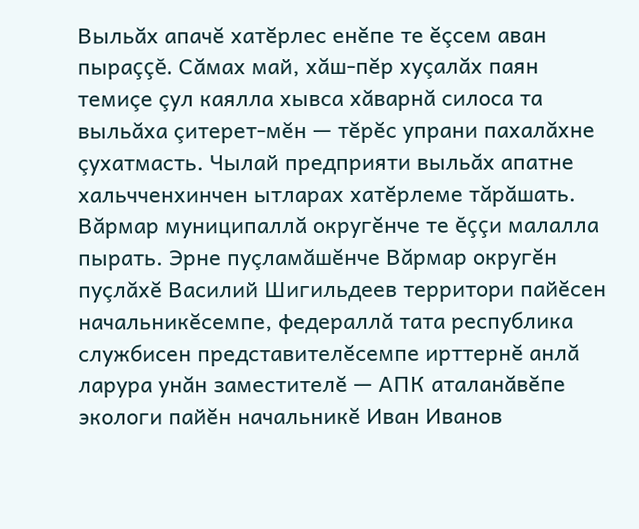Выльăх апачĕ хатĕрлес енĕпе те ĕçсем аван пыраççĕ. Сăмах май, хăш-пĕр хуçалăх паян темиçе çул каялла хывса хăварнă силоса та выльăха çитерет-мĕн — тĕрĕс упрани пахалăхне çухатмасть. Чылай предприяти выльăх апатне хальчченхинчен ытларах хатĕрлеме тăрăшать.
Вăрмар муниципаллă округĕнче те ĕççи малалла пырать. Эрне пуçламăшĕнче Вăрмар округĕн пуçлăхĕ Василий Шигильдеев территори пайĕсен начальникĕсемпе, федераллă тата республика службисен представителĕсемпе ирттернĕ анлă ларура унăн заместителĕ — АПК аталанăвĕпе экологи пайĕн начальникĕ Иван Иванов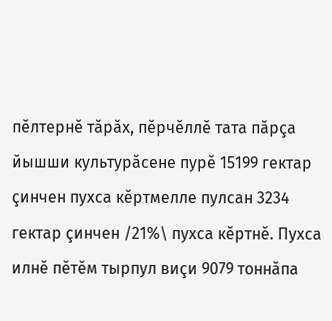пĕлтернĕ тăрăх, пĕрчĕллĕ тата пăрçа йышши культурăсене пурĕ 15199 гектар çинчен пухса кĕртмелле пулсан 3234 гектар çинчен /21%\ пухса кĕртнĕ. Пухса илнĕ пĕтĕм тырпул виçи 9079 тоннăпа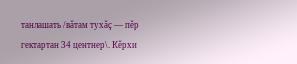танлашать /вăтам тухăç — пĕр гектартан 34 центнер\. Кĕрхи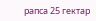рапса 25 гектар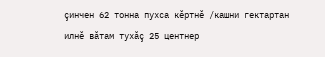çинчен 62 тонна пухса кĕртнĕ /кашни гектартан илнĕ вăтам тухăç 25 центнер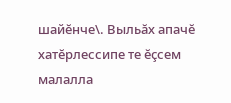шайĕнче\. Выльăх апачĕ хатĕрлессипе те ĕçсем малалла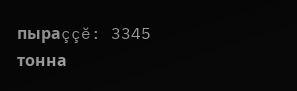пыраççĕ: 3345 тонна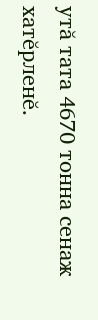утă тата 4670 тонна сенаж хатĕрленĕ.